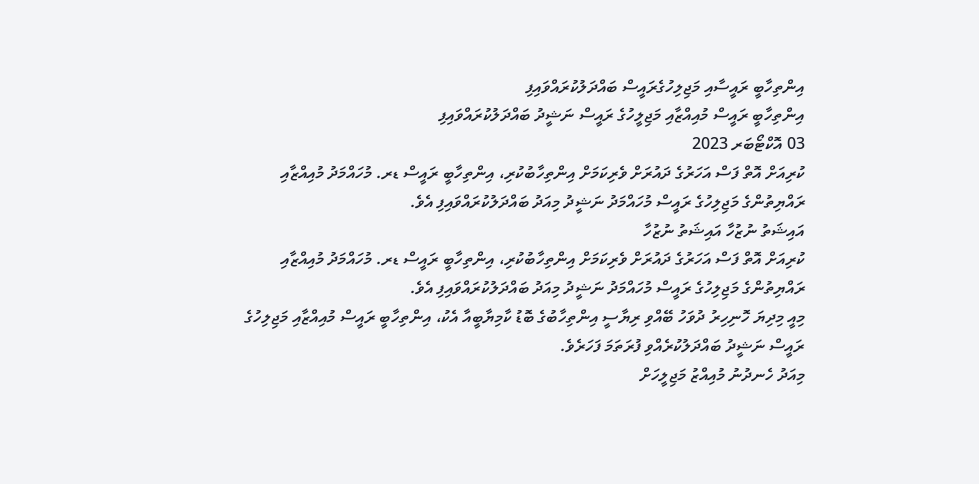އިންތިހާބީ ރައީސާއި މަޖިލިހުގެރައީސް ބައްދަލުކުރައްވައިފި
އިންތިހާބީ ރައީސް މުއިއްޒާއި މަޖިލީހުގެ ރައީސް ނަޝީދު ބައްދަލުކުރައްވައިފި
03 އޮކްޓޯބަރ 2023
ކުރިއަށް އޮތް ފަސް އަހަރުގެ ދައުރަށް ވެރިކަމަށް އިންތިހާބުކުރި، އިންތިހާބީ ރައީސް ޑރ. މުހައްމަދު މުއިއްޒާއި ރައްޔިތުންގެ މަޖިލިހުގެ ރައީސް މުހައްމަދު ނަޝީދު މިއަދު ބައްދަލުކުރައްވައިފި އެވެ.
އައިޝަތު ނުޒުހާ އައިޝަތު ނުޒުހާ
ކުރިއަށް އޮތް ފަސް އަހަރުގެ ދައުރަށް ވެރިކަމަށް އިންތިހާބުކުރި، އިންތިހާބީ ރައީސް ޑރ. މުހައްމަދު މުއިއްޒާއި ރައްޔިތުންގެ މަޖިލިހުގެ ރައީސް މުހައްމަދު ނަޝީދު މިއަދު ބައްދަލުކުރައްވައިފި އެވެ.
މިއީ މިދިޔަ ހޮނިހިރު ދުވަހު ބޭއްވި ރިޔާސީ އިންތިހާބުގެ ބޮޑު ކާމިޔާބީއާ އެކު، އިންތިހާބީ ރައީސް މުއިއްޒާއި މަޖިލިހުގެ ރައީސް ނަޝީދު ބައްދަލުކުރެއްވި ފުރަތަމަ ފަހަރެވެ.
މިއަދު ހެނދުނު މުއިއްޒު މަޖިލީހަށް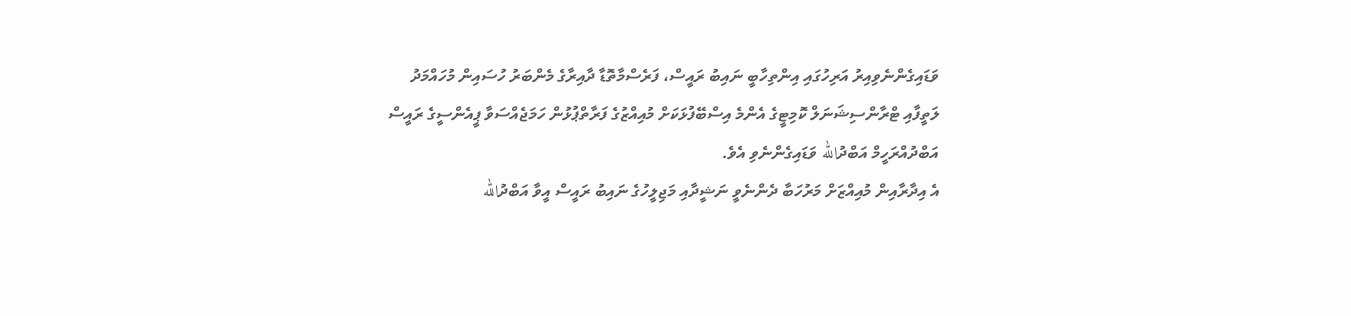ވަޑައިގެންނެވިއިރު އަރިހުގައި އިންތިހާބީ ނައިބު ރައީސް، ފަރެސްމާތޮޑާ ދާއިރާގެ މެންބަރު ހުސައިން މުހައްމަދު ލަތީފާއި ޓްރާންސިޝަނަލް ކޮމިޓީގެ އެންމެ އިސްބޭފުޅަކަށް މުއިއްޒުގެ ފަރާތްޕުޅުން ހަމަޖެއްސަވާ ޕީއެންސީގެ ރައީސް އަބްދުއްރަހީމް އަބްދުالله ވަޑައިގެންނެވި އެވެ.
އެ އިދާރާއިން މުއިއްޒަށް މަރުހަބާ ދެންނެވީ ނަޝީދާއި މަޖިލީހުގެ ނައިބު ރައީސް އީވާ އަބްދުالله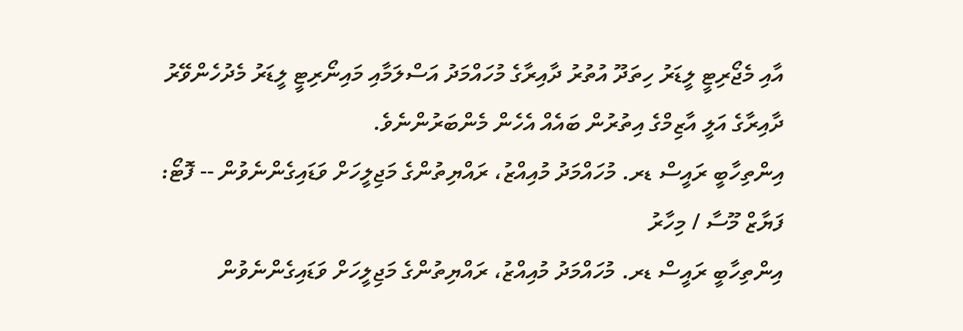އާއި މެޖޯރިޓީ ލީޑަރު ހިތަދޫ އުތުރު ދާއިރާގެ މުހައްމަދު އަސްލަމާއި މައިނޯރިޓީ ލީޑަރު މެދުހެންވޭރު ދާއިރާގެ އަލީ އާޒިމްގެ އިތުރުން ބައެއް އެހެން މެންބަރުންނެވެ.
އިންތިހާބީ ރައީސް ޑރ. މުހައްމަދު މުއިއްޒު، ރައްޔިތުންގެ މަޖިލީހަށް ވަޑައިގެންނެވުން -- ފޮޓޯ: ފަޔާޒް މޫސާ / މިހާރު
އިންތިހާބީ ރައީސް ޑރ. މުހައްމަދު މުއިއްޒު، ރައްޔިތުންގެ މަޖިލީހަށް ވަޑައިގެންނެވުން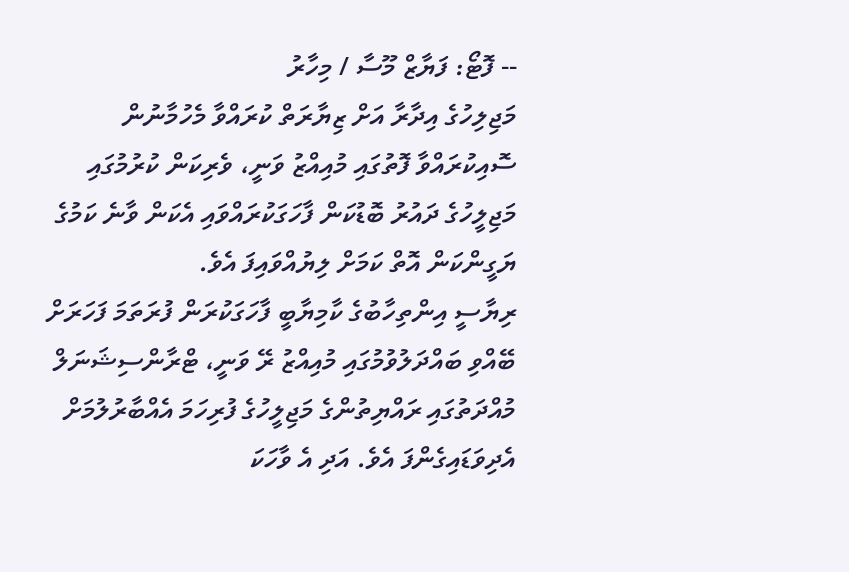-- ފޮޓޯ: ފަޔާޒް މޫސާ / މިހާރު
މަޖިލިހުގެ އިދާރާ އަށް ޒިޔާރަތް ކުރައްވާ މެހުމާނުން ސޮއިކުރައްވާ ފޮތުގައި މުއިއްޒު ވަނީ، ވެރިކަން ކުރުމުގައި މަޖިލީހުގެ ދައުރު ބޮޑުކަން ފާހަގަކުރައްވައި އެކަން ވާނެ ކަމުގެ ޔަގީންކަން އޮތް ކަމަށް ލިޔުއްވައިފަ އެވެ.
ރިޔާސީ އިންތިހާބުގެ ކާމިޔާބީ ފާހަގަކުރަން ފުރަތަމަ ފަހަރަށް ބޭއްވި ބައްދަލުވުމުގައި މުއިއްޒު ރޭ ވަނީ، ޓްރާންސިޝަނަލް މުއްދަތުގައި ރައްޔިތުންގެ މަޖިލީހުގެ ފުރިހަމަ އެއްބާރުލުމަށް އެދިވަޑައިގެންފަ އެވެ. އަދި އެ ވާހަކަ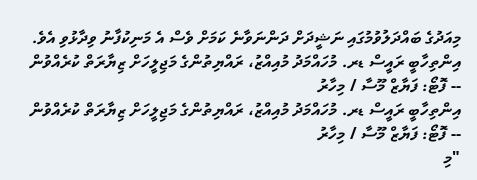މިއަދުގެ ބައްދަލުވުމުގައި ނަޝީދަށް ދަންނަވާނެ ކަމަށް ވެސް އެ މަނިކުފާނު ވިދާޅުވި އެވެ.
އިންތިހާބީ ރައީސް ޑރ. މުހައްމަދު މުއިއްޒު، ރައްޔިތުންގެ މަޖިލީހަށް ޒިޔާރަތް ކުރެއްވުން -- ފޮޓޯ: ފަޔާޒް މޫސާ / މިހާރު
އިންތިހާބީ ރައީސް ޑރ. މުހައްމަދު މުއިއްޒު، ރައްޔިތުންގެ މަޖިލީހަށް ޒިޔާރަތް ކުރެއްވުން -- ފޮޓޯ: ފަޔާޒް މޫސާ / މިހާރު
"މި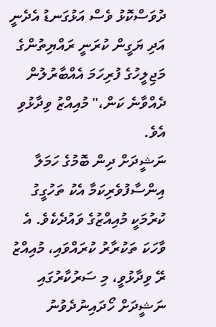ދުވަސްކޮޅު ވެސް އަޅުގަނޑު އެދެނީ އަދި ޔަގީން ކުރަނީ ރައްޔިތުންގެ މަޖިލީހުގެ ފުރިހަމަ އެއްބާރުލުން ދެއްވާނެ ކަން،" މުއިއްޒު ވިދާޅުވި އެވެ.
ނަޝީދަށް ދިން ބޮމުގެ ހަމަލާ އިންސާފުވެރިކަމާ އެކު ތަހުގީގު ކުރުމަކީ މުއިއްޒުގެ ވައުދެކެވެ. އެ ވާހަކަ ތަކުރާރު ކުރައްވައި، މުއިއްޒު ރޭ ވިދާޅުވީ، މި ސަރުކާރުގައި ނަޝީދަށް ހޯދައިނުދެވުނު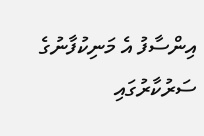އިންސާފު އެ މަނިކުފާނުގެ ސަރުކާރުގައި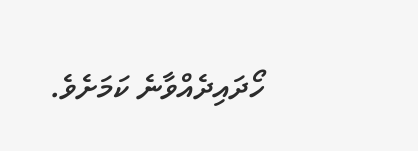ހޯދައިދެއްވާނެ ކަމަށެވެ.